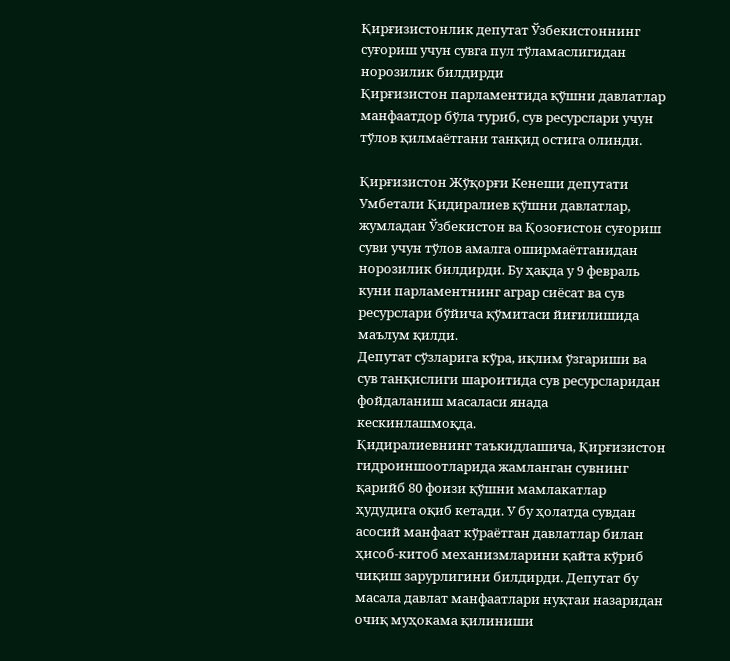Қирғизистонлик депутат Ўзбекистоннинг суғориш учун сувга пул тўламаслигидан норозилик билдирди
Қирғизистон парламентида қўшни давлатлар манфаатдор бўла туриб, сув ресурслари учун тўлов қилмаётгани танқид остига олинди.

Қирғизистон Жўқорғи Кенеши депутати Умбетали Қидиралиев қўшни давлатлар, жумладан Ўзбекистон ва Қозоғистон суғориш суви учун тўлов амалга оширмаётганидан норозилик билдирди. Бу ҳақда у 9 февраль куни парламентнинг аграр сиёсат ва сув ресурслари бўйича қўмитаси йиғилишида маълум қилди.
Депутат сўзларига кўра, иқлим ўзгариши ва сув танқислиги шароитида сув ресурсларидан фойдаланиш масаласи янада кескинлашмоқда.
Қидиралиевнинг таъкидлашича, Қирғизистон гидроиншоотларида жамланган сувнинг қарийб 80 фоизи қўшни мамлакатлар ҳудудига оқиб кетади. У бу ҳолатда сувдан асосий манфаат кўраётган давлатлар билан ҳисоб-китоб механизмларини қайта кўриб чиқиш зарурлигини билдирди. Депутат бу масала давлат манфаатлари нуқтаи назаридан очиқ муҳокама қилиниши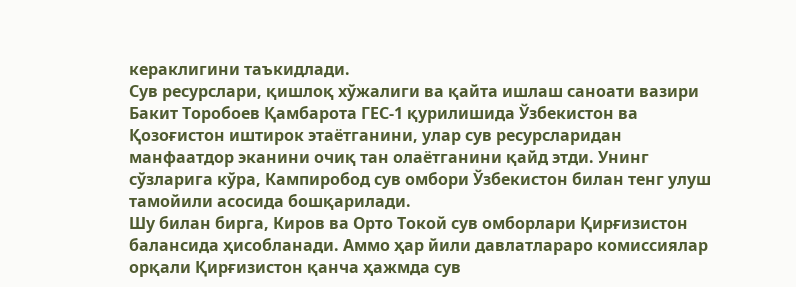кераклигини таъкидлади.
Сув ресурслари, қишлоқ хўжалиги ва қайта ишлаш саноати вазири Бакит Торобоев Қамбарота ГЕС-1 қурилишида Ўзбекистон ва Қозоғистон иштирок этаётганини, улар сув ресурсларидан манфаатдор эканини очиқ тан олаётганини қайд этди. Унинг сўзларига кўра, Кампиробод сув омбори Ўзбекистон билан тенг улуш тамойили асосида бошқарилади.
Шу билан бирга, Киров ва Орто Токой сув омборлари Қирғизистон балансида ҳисобланади. Аммо ҳар йили давлатлараро комиссиялар орқали Қирғизистон қанча ҳажмда сув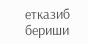етказиб бериши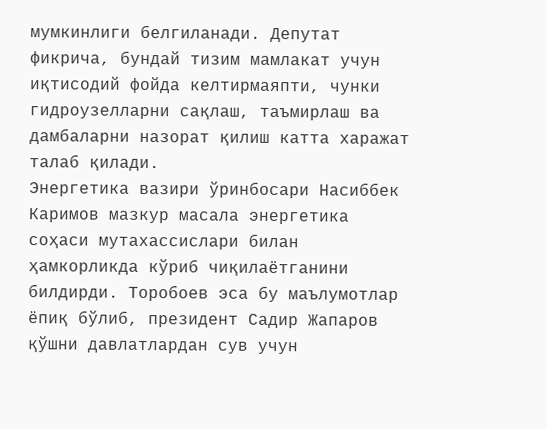мумкинлиги белгиланади. Депутат фикрича, бундай тизим мамлакат учун иқтисодий фойда келтирмаяпти, чунки гидроузелларни сақлаш, таъмирлаш ва дамбаларни назорат қилиш катта харажат талаб қилади.
Энергетика вазири ўринбосари Насиббек Каримов мазкур масала энергетика соҳаси мутахассислари билан ҳамкорликда кўриб чиқилаётганини билдирди. Торобоев эса бу маълумотлар ёпиқ бўлиб, президент Садир Жапаров қўшни давлатлардан сув учун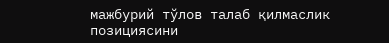мажбурий тўлов талаб қилмаслик позициясини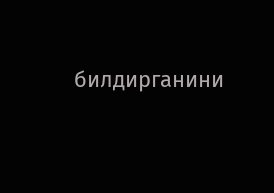билдирганини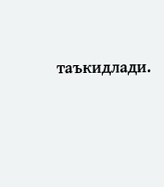таъкидлади.